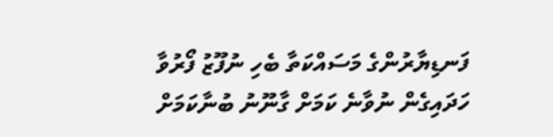ފަނޑިޔާރުންގެ މަސައްކަތާ ބެހި ނުފޫޒު ފޯރުވާ ހަދައިގެން ނުވާނެ ކަމަށް ގާނޫނު ބުނާކަމަށް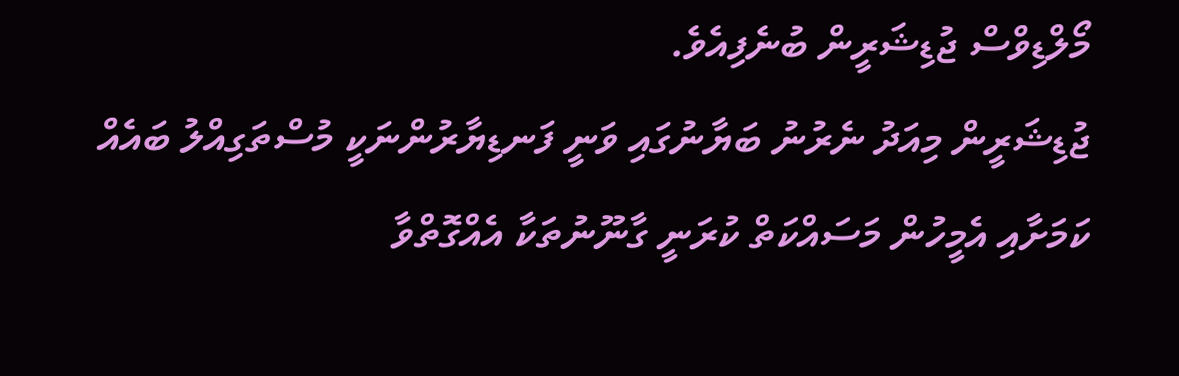މޯލްޑިވްސް ޖުޑިޝަރީން ބުނެފިއެވެ.
ޖުޑިޝަރީން މިއަދު ނެރުނު ބަޔާނުގައި ވަނީ ފަނޑިޔާރުންނަކީ މުސްތަގިއްލު ބައެއް ކަމަށާއި އެމީހުން މަސައްކަތް ކުރަނީ ގާނޫނުތަކާ އެއްގޮތްވާ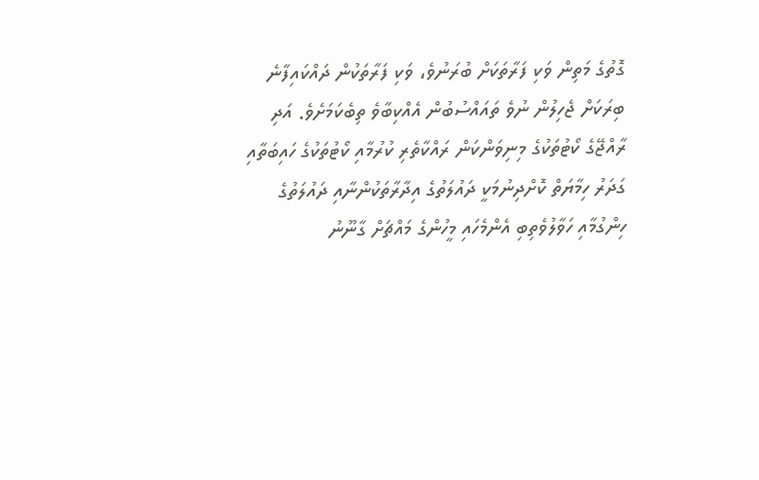ގޮތުގެ މަތިން ވަކި ފަރާތަކަށް ބުރަނުވެ، ވަކި ފަރާތަކުން ދައްކައިފާނެ ބިރަކަށް ޖެހިލުން ނުވެ ތައައްސުބުން އެއްކިބާވެ ތިބެކަމަށެވެ. އަދި ރާއްޖޭގެ ކޯޓުތަކުގެ މިނިވަންކަން ރައްކާތެރި ކުރުމާއި ކޯޓުތަކުގެ ހައިބަތާއި ގަދަރު ހިމާޔަތް ކޮށްދިނުމަކީ ދައުލަތުގެ އިދާރާތަކުންނާއި ދައުލަތުގެ ހިންގުމާއި ހަވާލުވެތިބި އެންމެހައި މީހުންގެ މައްޗަށް ގާނޫނު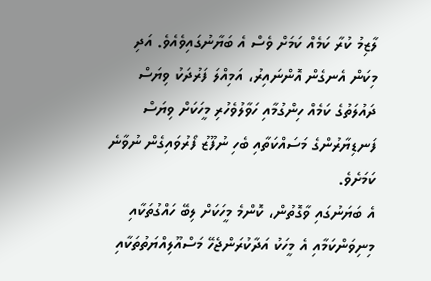ލާޒިމު ކުރާ ކަމެއް ކަމަށް ވެސް އެ ބަޔާނުގައިވެއެވެ. އަދި މިކަން އެނގެން އޮންނައިރު، އަމިއްލަ ފަރުދަކު ވިޔަސް ދައުލަތުގެ ކަމެއް ހިންގުމާއި ހަވާލުވެހުރި މީހަކަށް ވިޔަސް ފަނޑިޔާރުންގެ މަސައްކަތާއި ބެހި ނުފޫޒު ފޯރުވައިގެން ނުވާނެ ކަމަށެވެ.
އެ ބަޔަނުގައި ވާގޮތުން، ކޮންމެ މީހަކަށް ލިބޭ ހައްގުތަކާއި މިނިވަންކަމާއި އެ މީހަކު އަދާކުރަންޖެހޭ މަސްއޫލިއްޔަތުތަކާއި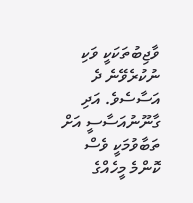ވާޖިބުތަކަކީ ވަކި ނުކުރެވޭނެ ދެ އަސާސެވެ. އަދި ގާނޫނުއަސާސީ އަށް ތަބާވުމަކީ ވެސް ކޮންމެ މީހެއްގެ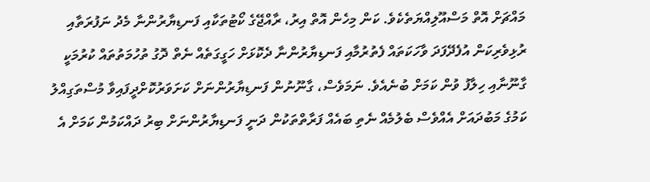މައްޗަށް އޮތް މަސްއޫލިއްޔަތެކެވެ. ކަން މިހެން އޮތް އިރު، ރާއްޖޭގެ ކޯޓުތަކާއި ފަނޑިޔާރުންނާ މެދު ނަފުރަތާއި ރުޅިވެރިކަން އުފެދޭފަދަ ވާހަކަތައް ފެތުރުމާއި ފަނޑިޔާރުންނާ ދެކޮޅަށް ހަގީގަތެއް ނެތް ދޮގު ތުހުމަތުތައް ކުރުމަކީ ގާނޫނާއި ހިލާފު ވުން ކަމަށް ބުނެއެވެ. ނަމަވެސް، ގާނޫނުން ފަނޑިޔާރުންނަށް ކަށަވަރުކޮށްދީފައިވާ މުސްތަގިއްލު ކަމުގެ މަބުދައަށް އެއްވެސް ބެލުމެއް ނެތި ބައެއް ފަރާތްތަކުން ދަނީ ފަނޑިޔާރުންނަށް ބިރު ދައްކަމުން ކަމަށް އެ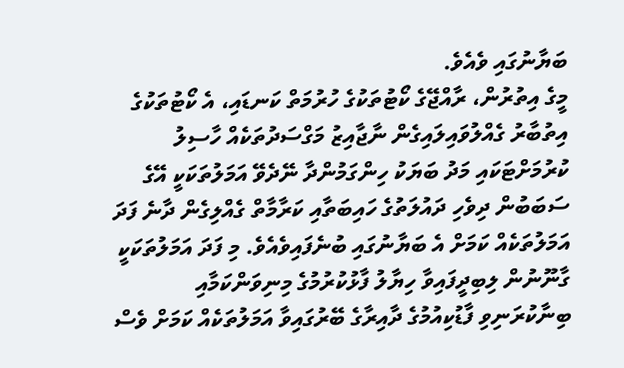ބަޔާނުގައި ވެއެވެ.
މީގެ އިތުރުން، ރާއްޖޭގެ ކޯޓުތަކުގެ ހުރުމަތް ކަނޑައި، އެ ކޯޓުތަކުގެ އިތުބާރު ގެއްލުވައިލައިގެން ނާޖާއިޒު މަގްސަދުތަކެއް ހާސިލު ކުރުމަށްޓަކައި މަދު ބަޔަކު ހިންގަމުންދާ ނޭދެވޭ އަމަލުތަކަކީ އޭގެ ސަބަބުން ދިވެހި ދައުލަތުގެ ހައިބަތާއި ކަރާމާތް ގެއްލިގެން ދާނެ ފަދަ އަމަލުތަކެއް ކަމަށް އެ ބަޔާނުގައި ބުނެފައިވެއެވެ. މި ފަދަ އަމަލުތަކަކީ ގާނޫނުން ލިބިދީފައިވާ ހިޔާލު ފާޅުކުރުމުގެ މިނިވަންކަމާއި ބިނާކުރަނިވި ފާޑުކިއުމުގެ ދާއިރާގެ ބޭރުގައިވާ އަމަލުތަކެއް ކަމަށް ވެސް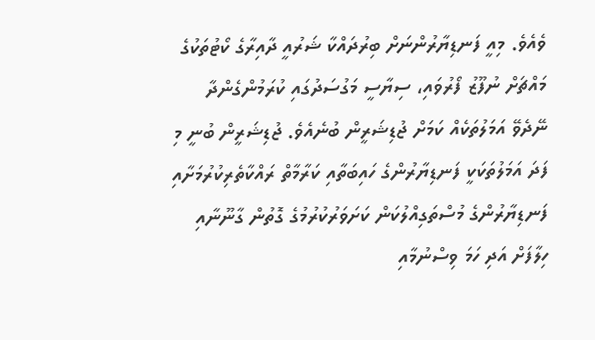ވެއެވެ. މިއީ ފަނޑިޔާރުންނަށް ބިރުދައްކާ ޝަރުއީ ދާއިރާގެ ކޯޓުތަކުގެ މައްޗަށް ނުފޫޒު ފޯރުވައި، ސިޔާސީ މަގުސަދުގައި ކުރަމުންގެންދާ ނޭދެވޭ އަމަލުތަކެއް ކަމަށް ޖުޑިޝަރީން ބުނެއެވެ. ޖުޑިޝަރީން ބުނީ މި ފަދަ އަމަލުތަކަކީ ފަނޑިޔާރުންގެ ހައިބަތާއި ކަރާމާތް ރައްކާތެރިކުރުމަށާއި ފަނޑިޔާރުންގެ މުސްތަގިއްލުކަން ކަށަވަރުކުރުމުގެ ގޮތުން ގާނޫނާއި ހިލާފަށް އަދި ހަމަ ވިސްނުމާއި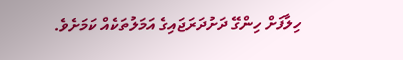ހިލާފަށް ހިންގޭ ދަށުދަރަޖައިގެ އަމަލުތަކެއް ކަމަށެވެ.